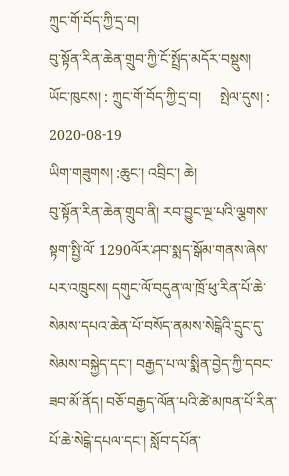ཀྲུང་གོ་བོད་ཀྱི་དྲ་བ།
བུ་སྟོན་རིན་ཆེན་གྲུབ་ཀྱི་ངོ་སྤྲོད་མདོར་བསྡུས།
ཡོང་ཁུངས། : ཀྲུང་གོ་བོད་ཀྱི་དྲ་བ།     སྤེལ་དུས། : 2020-08-19
ཡིག་གཟུགས། :ཆུང་། འབྲིང་། ཆེ།
བུ་སྟོན་རིན་ཆེན་གྲུབ་ནི། རབ་བྱུང་ལྔ་པའི་ལྕགས་སྟག་སྤྱི་ལོ་ 1290ལོར་ཤབ་སྨད་སྒོམ་གནས་ཞེས་པར་འཁྲུངས། དགུང་ལོ་བདུན་ལ་ཁྲོ་ཕུ་རིན་པོ་ཆེ་སེམས་དཔའ་ཆེན་པོ་བསོད་ནམས་སེངྒེའི་དྲུང་དུ་སེམས་བསྐྱེད་དང་། བརྒྱད་པ་ལ་སྨིན་བྱེད་ཀྱི་དབང་ཟབ་མོ་ནོད། བཅོ་བརྒྱད་ལོན་པའི་ཚེ་མཁན་པོ་རིན་པོ་ཆེ་སེངྒེ་དཔལ་དང་། སློབ་དཔོན་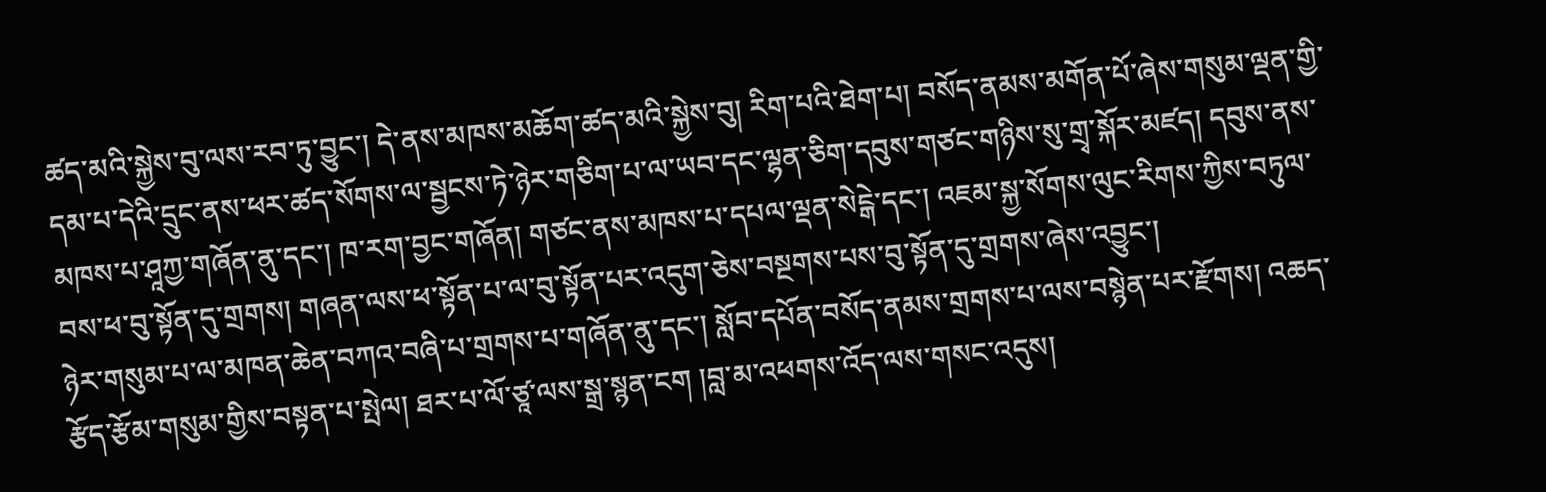ཚད་མའི་སྐྱེས་བུ་ལས་རབ་ཏུ་བྱུང་། དེ་ནས་མཁས་མཆོག་ཚད་མའི་སྐྱེས་བུ། རིག་པའི་ཐེག་པ། བསོད་ནམས་མགོན་པོ་ཞེས་གསུམ་ལྡན་གྱི་དམ་པ་དེའི་དྲུང་ནས་ཕར་ཚད་སོགས་ལ་སྦྱངས་ཏེ་ཉེར་གཅིག་པ་ལ་ཡབ་དང་ལྷན་ཅིག་དབུས་གཙང་གཉིས་སུ་གྲྭ་སྐོར་མཛད། དབུས་ནས་མཁས་པ་ཤཱཀྱ་གཞོན་ནུ་དང་། ཁ་རག་བྱང་གཞོན། གཙང་ནས་མཁས་པ་དཔལ་ལྡན་སེངྒེ་དང་། འཇམ་སྐྱ་སོགས་ལུང་རིགས་ཀྱིས་བཏུལ་བས་ཕ་བུ་སྟོན་དུ་གྲགས། གཞན་ལས་ཕ་སྟོན་པ་ལ་བུ་སྟོན་པར་འདུག་ཅེས་བསྔགས་པས་བུ་སྟོན་དུ་གྲགས་ཞེས་འབྱུང་།
ཉེར་གསུམ་པ་ལ་མཁན་ཆེན་བཀའ་བཞི་པ་གྲགས་པ་གཞོན་ནུ་དང་། སློབ་དཔོན་བསོད་ནམས་གྲགས་པ་ལས་བསྙེན་པར་རྫོགས། འཆད་རྩོད་རྩོམ་གསུམ་གྱིས་བསྟན་པ་སྤེལ། ཐར་པ་ལོ་ཙཱ་ལས་སྒྲ་སྙན་ངག །བླ་མ་འཕགས་འོད་ལས་གསང་འདུས།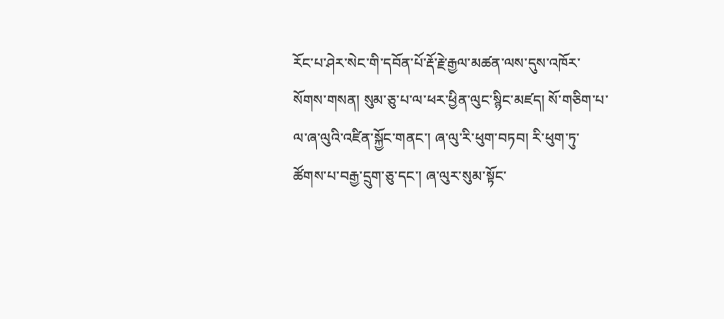རོང་པ་ཤེར་སེང་གི་དབོན་པོ་རྡོ་རྗེ་རྒྱལ་མཚན་ལས་དུས་འཁོར་སོགས་གསན། སུམ་ཅུ་པ་ལ་ཕར་ཕྱིན་ལུང་སྙིང་མཛད། སོ་གཅིག་པ་ལ་ཞ་ལུའི་འཛིན་སྐྱོང་གནང་། ཞ་ལུ་རི་ཕུག་བཏབ། རི་ཕུག་ཏུ་ཚོགས་པ་བརྒྱ་དྲུག་ཅུ་དང་། ཞ་ལུར་སུམ་སྟོང་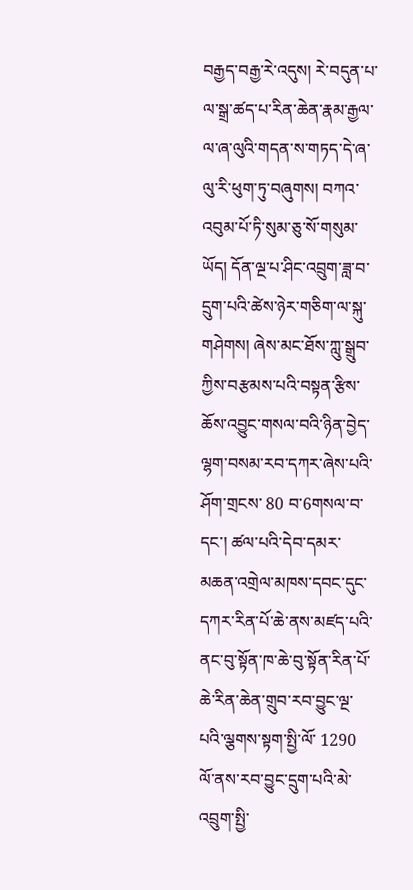བརྒྱད་བརྒྱ་རེ་འདུས། རེ་བདུན་པ་ལ་སྒྲ་ཚད་པ་རིན་ཆེན་རྣམ་རྒྱལ་ལ་ཞ་ལུའི་གདན་ས་གཏད་དེ་ཞ་ལུ་རི་ཕུག་ཏུ་བཞུགས། བཀའ་འབུམ་པོ་ཏི་སུམ་ཅུ་སོ་གསུམ་ཡོད། དོན་ལྔ་པ་ཤིང་འབྲུག་ཟླ་བ་དྲུག་པའི་ཚེས་ཉེར་གཅིག་ལ་སྐུ་གཤེགས། ཞེས་མང་ཐོས་ཀླུ་སྒྲུབ་ཀྱིས་བརྩམས་པའི་བསྟན་རྩིས་ཆོས་འབྱུང་གསལ་བའི་ཉིན་བྱེད་ལྷག་བསམ་རབ་དཀར་ཞེས་པའི་ཤོག་གྲངས་ 80 བ་6གསལ་བ་དང་། ཚལ་པའི་དེབ་དམར་མཆན་འགྲེལ་མཁས་དབང་དུང་དཀར་རིན་པོ་ཆེ་ནས་མཛད་པའི་ནང་བུ་སྟོན་ཁ་ཆེ་བུ་སྟོན་རིན་པོ་ཆེ་རིན་ཆེན་གྲུབ་རབ་བྱུང་ལྔ་པའི་ལྕགས་སྟག་སྤྱི་ལོ་ 1290 ལོ་ནས་རབ་བྱུང་དྲུག་པའི་མེ་འབྲུག་སྤྱི་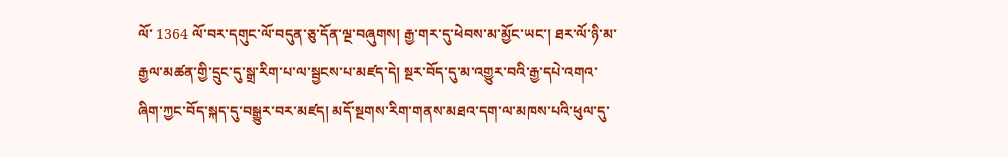ལོ་ 1364 ལོ་བར་དགུང་ལོ་བདུན་ཅུ་དོན་ལྔ་བཞུགས། རྒྱ་གར་དུ་ཕེབས་མ་མྱོང་ཡང་། ཐར་ལོ་ཉི་མ་རྒྱལ་མཚན་གྱི་དྲུང་དུ་སྒྲ་རིག་པ་ལ་སྦྱངས་པ་མཛད་དེ། སྔར་བོད་དུ་མ་འགྱུར་བའི་རྒྱ་དཔེ་འགའ་ཞིག་ཀྱང་བོད་སྐད་དུ་བསྒྱུར་བར་མཛད། མདོ་སྔགས་རིག་གནས་མཐའ་དག་ལ་མཁས་པའི་ཕུལ་དུ་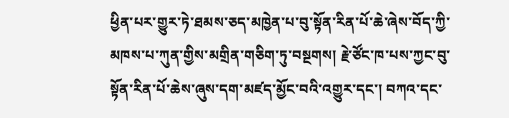ཕྱིན་པར་གྱུར་ཏེ་ཐམས་ཅད་མཁྱེན་པ་བུ་སྟོན་རིན་པོ་ཆེ་ཞེས་བོད་ཀྱི་མཁས་པ་ཀུན་གྱིས་མགྲིན་གཅིག་ཏུ་བསྔགས། རྗེ་ཙོང་ཁ་པས་ཀྱང་བུ་སྟོན་རིན་པོ་ཆེས་ཞུས་དག་མཛད་མྱོང་བའི་འགྱུར་དང་། བཀའ་དང་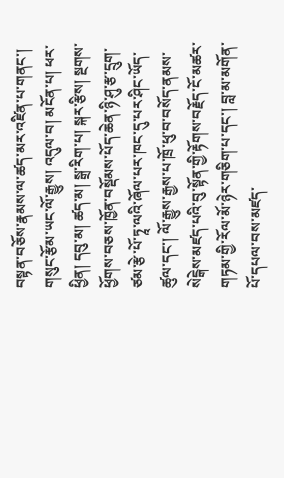བསྟན་བཅོས་རྣམས་ལ་ཚད་མར་འཛིན་པ་གནང་། གསུང་རྩོམ་ཡང་ལོ་རྒྱུས། འདུལ་བ། མངོན་པ། ཕར་ཕྱིན། དབུ་མ། ཚད་མ། སྒྲ་རིག་པ། སྐར་རྩིས། སྔགས་ཕྱོགས་བཅས་ཁྱོན་བསྡོམས་པོད་ཆེན་ཉི་ཤུ་རྩ་དྲུག་ཙམ་རྩེ་པོ་ཏཱ་ལའི་ཞོལ་པར་ཁང་དུ་པར་ཤིང་ཡོད་ཚུལ་དང་། ལོ་རྒྱུས་རྒྱས་པ་ཁྲོ་ཕུ་བ་བསོད་ནམས་སེངྒེས་མཛད་པའི་བུ་སྟོན་གྱི་རྟོགས་བརྗོད་ངོ་མཚར་གཏམ་གྱི་རོལ་མོ་ཉེར་གཅིག་པ་དང་། བླ་མ་མགོན་པོ་དཔལ་བས་མཛད་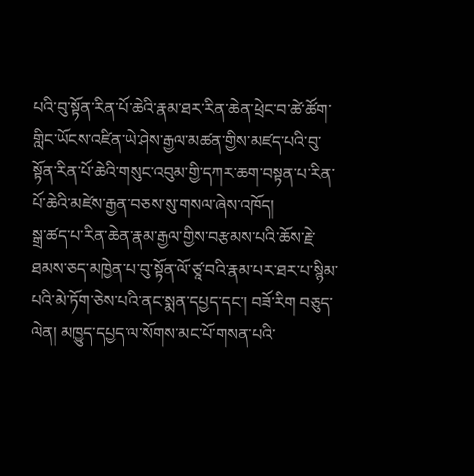པའི་བུ་སྟོན་རིན་པོ་ཆེའི་རྣམ་ཐར་རིན་ཆེན་ཕྲེང་བ་ཚེ་ཚོག་གླིང་ཡོངས་འཛིན་ཡེ་ཤེས་རྒྱལ་མཚན་གྱིས་མཛད་པའི་བུ་སྟོན་རིན་པོ་ཆེའི་གསུང་འབུམ་གྱི་དཀར་ཆག་བསྟན་པ་རིན་པོ་ཆེའི་མཛེས་རྒྱན་བཅས་སུ་གསལ་ཞེས་འཁོད།
སྒྲ་ཚད་པ་རིན་ཆེན་རྣམ་རྒྱལ་གྱིས་བརྩམས་པའི་ཆོས་རྗེ་ཐམས་ཅད་མཁྱེན་པ་བུ་སྟོན་ལོ་ཙཱ་བའི་རྣམ་པར་ཐར་པ་སྙིམ་པའི་མེ་ཏོག་ཅེས་པའི་ནང་སྨན་དཔྱད་དང་། བཟོ་རིག བཅུད་ལེན། མཁྱུད་དཔྱད་ལ་སོགས་མང་པོ་གསན་པའི་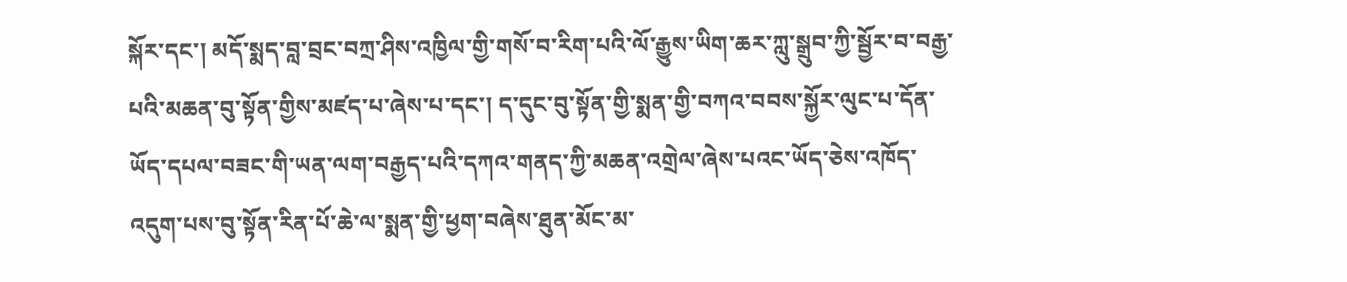སྐོར་དང་། མདོ་སྨད་བླ་བྲང་བཀྲ་ཤིས་འཁྱིལ་གྱི་གསོ་བ་རིག་པའི་ལོ་རྒྱུས་ཡིག་ཆར་ཀླུ་སྒྲུབ་ཀྱི་སྦྱོར་བ་བརྒྱ་པའི་མཆན་བུ་སྟོན་གྱིས་མཛད་པ་ཞེས་པ་དང་། ད་དུང་བུ་སྟོན་གྱི་སྨན་གྱི་བཀའ་བབས་སྐྱོར་ལུང་པ་དོན་ཡོད་དཔལ་བཟང་གི་ཡན་ལག་བརྒྱད་པའི་དཀའ་གནད་ཀྱི་མཆན་འགྲེལ་ཞེས་པའང་ཡོད་ཅེས་འཁོད་འདུག་པས་བུ་སྟོན་རིན་པོ་ཆེ་ལ་སྨན་གྱི་ཕྱག་བཞེས་ཐུན་མོང་མ་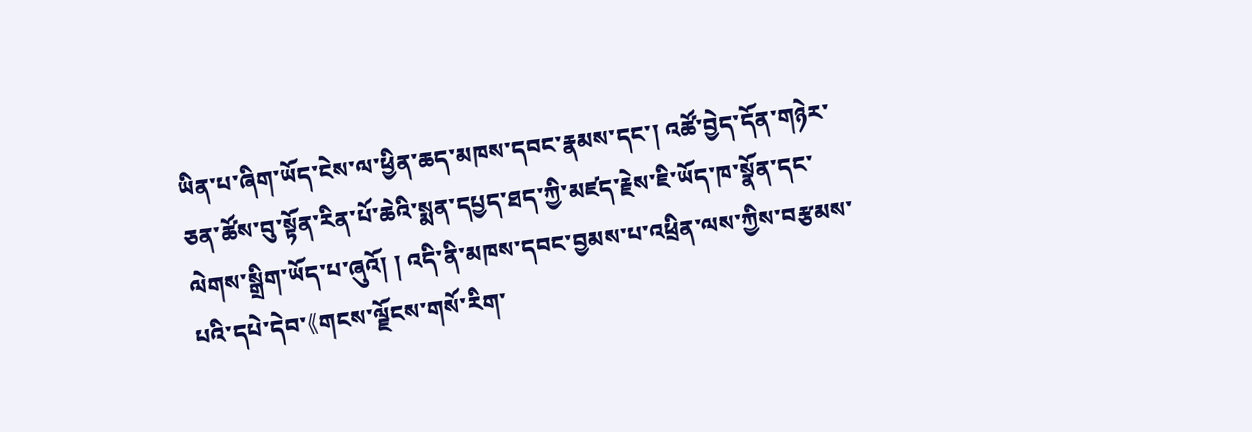ཡིན་པ་ཞིག་ཡོད་ངེས་ལ་ཕྱིན་ཆད་མཁས་དབང་རྣམས་དང་། འཚོ་བྱེད་དོན་གཉེར་ཅན་ཚོས་བུ་སྟོན་རིན་པོ་ཆེའི་སྨན་དཔྱད་ཐད་ཀྱི་མཛད་རྗེས་ཇི་ཡོད་ཁ་སྣོན་དང་ལེགས་སྒྲིག་ཡོད་པ་ཞུའོ། ། འདི་ནི་མཁས་དབང་བྱམས་པ་འཕྲིན་ལས་ཀྱིས་བརྩམས་པའི་དཔེ་དེབ་《གངས་ལྗོངས་གསོ་རིག་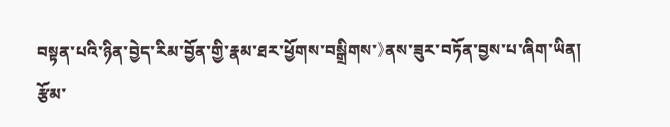བསྟན་པའི་ཉིན་བྱེད་རིམ་བྱོན་གྱི་རྣམ་ཐར་ཕྱོགས་བསྒྲིགས་》ནས་ཟུར་བཏོན་བྱས་པ་ཞིག་ཡིན།
རྩོམ་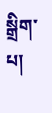སྒྲིག་པ།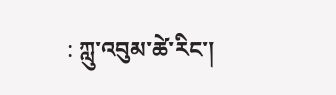: ཀླུ་འབུམ་ཚེ་རིང་།